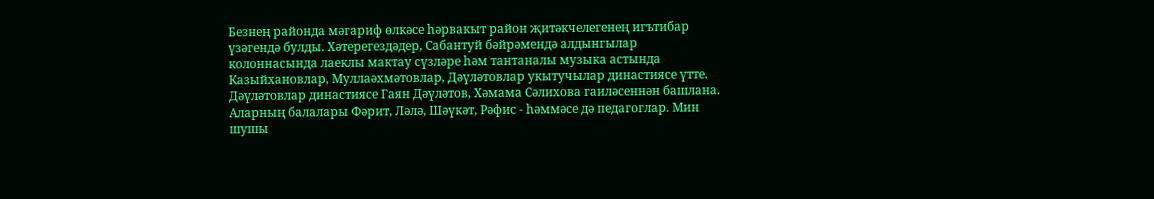Безнең районда мәгариф өлкәсе һәрвакыт район җитәкчелегенең игътибар үзәгендә булды. Хәтерегездәдер, Сабантуй бәйрәмендә алдынгылар колоннасында лаеклы мактау сүзләре һәм тантаналы музыка астында Казыйхановлар, Муллаәхмәтовлар, Дәүләтовлар укытучылар династиясе үтте.
Дәүләтовлар династиясе Гаян Дәүләтов, Хәмама Сәлихова гаиләсеннән башлана. Аларның балалары Фәрит, Ләлә, Шәүкәт, Рәфис - һәммәсе дә педагоглар. Мин шушы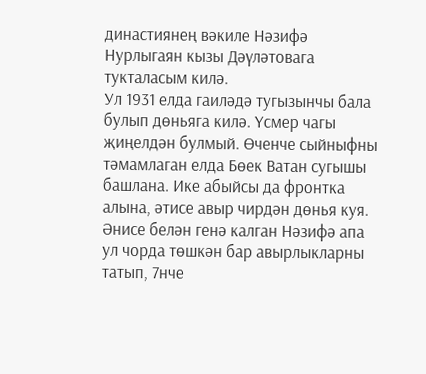династиянең вәкиле Нәзифә Нурлыгаян кызы Дәүләтовага тукталасым килә.
Ул 1931 елда гаиләдә тугызынчы бала булып дөньяга килә. Үсмер чагы җиңелдән булмый. Өченче сыйныфны тәмамлаган елда Бөек Ватан сугышы башлана. Ике абыйсы да фронтка алына, әтисе авыр чирдән дөнья куя.
Әнисе белән генә калган Нәзифә апа ул чорда төшкән бар авырлыкларны татып, 7нче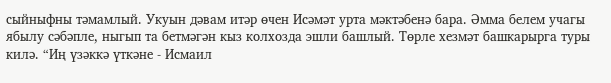сыйныфны тәмамлый. Укуын дәвам итәр өчен Исәмәт урта мәктәбенә бара. Әмма белем учагы ябылу сәбәпле, ныгып та бетмәгән кыз колхозда эшли башлый. Төрле хезмәт башкарырга туры килә. “Иң үзәккә үткәне - Исмаил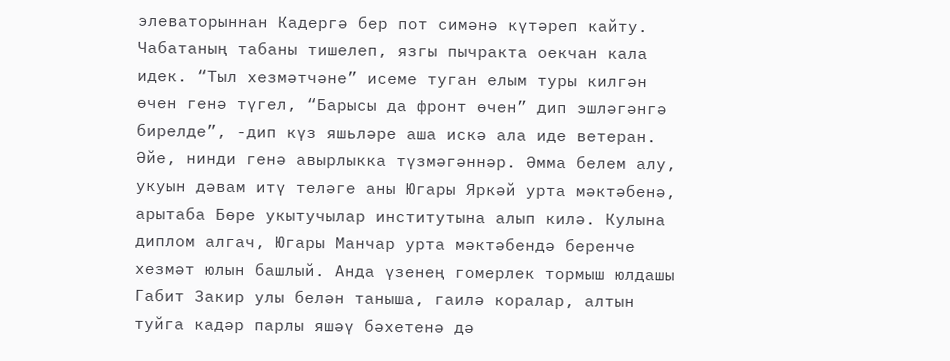элеваторыннан Кадергә бер пот симәнә күтәреп кайту. Чабатаның табаны тишелеп, язгы пычракта оекчан кала идек. “Тыл хезмәтчәне” исеме туган елым туры килгән өчен генә түгел, “Барысы да фронт өчен” дип эшләгәнгә бирелде”, -дип күз яшьләре аша искә ала иде ветеран.
Әйе, нинди генә авырлыкка түзмәгәннәр. Әмма белем алу, укуын дәвам итү теләге аны Югары Яркәй урта мәктәбенә, арытаба Бөре укытучылар институтына алып килә. Кулына диплом алгач, Югары Манчар урта мәктәбендә беренче хезмәт юлын башлый. Анда үзенең гомерлек тормыш юлдашы Габит Закир улы белән таныша, гаилә коралар, алтын туйга кадәр парлы яшәү бәхетенә дә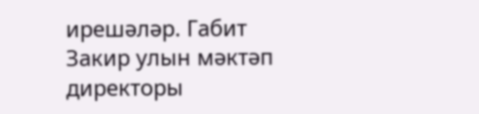ирешәләр. Габит Закир улын мәктәп директоры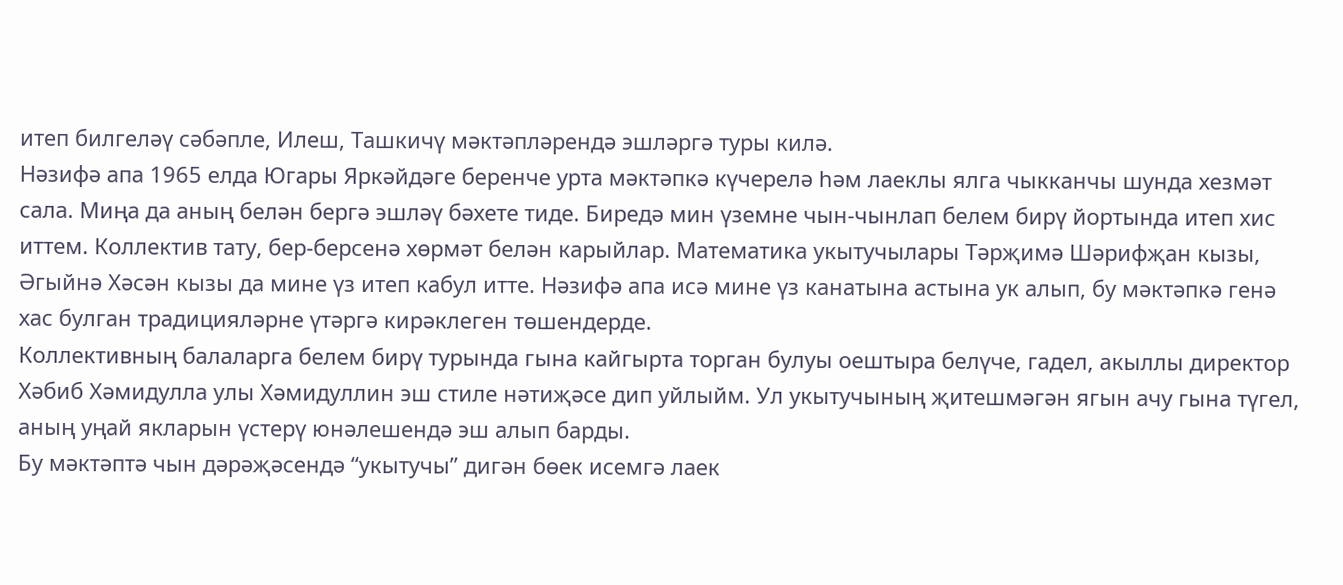итеп билгеләү сәбәпле, Илеш, Ташкичү мәктәпләрендә эшләргә туры килә.
Нәзифә апа 1965 елда Югары Яркәйдәге беренче урта мәктәпкә күчерелә һәм лаеклы ялга чыкканчы шунда хезмәт сала. Миңа да аның белән бергә эшләү бәхете тиде. Биредә мин үземне чын-чынлап белем бирү йортында итеп хис иттем. Коллектив тату, бер-берсенә хөрмәт белән карыйлар. Математика укытучылары Тәрҗимә Шәрифҗан кызы, Әгыйнә Хәсән кызы да мине үз итеп кабул итте. Нәзифә апа исә мине үз канатына астына ук алып, бу мәктәпкә генә хас булган традицияләрне үтәргә кирәклеген төшендерде.
Коллективның балаларга белем бирү турында гына кайгырта торган булуы оештыра белүче, гадел, акыллы директор Хәбиб Хәмидулла улы Хәмидуллин эш стиле нәтиҗәсе дип уйлыйм. Ул укытучының җитешмәгән ягын ачу гына түгел, аның уңай якларын үстерү юнәлешендә эш алып барды.
Бу мәктәптә чын дәрәҗәсендә “укытучы” дигән бөек исемгә лаек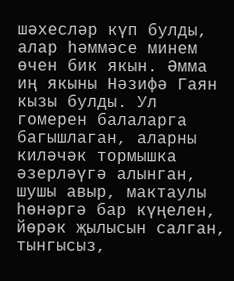шәхесләр күп булды, алар һәммәсе минем өчен бик якын. Әмма иң якыны Нәзифә Гаян кызы булды. Ул гомерен балаларга багышлаган, аларны киләчәк тормышка әзерләүгә алынган, шушы авыр, мактаулы һөнәргә бар күңелен, йөрәк җылысын салган, тынгысыз,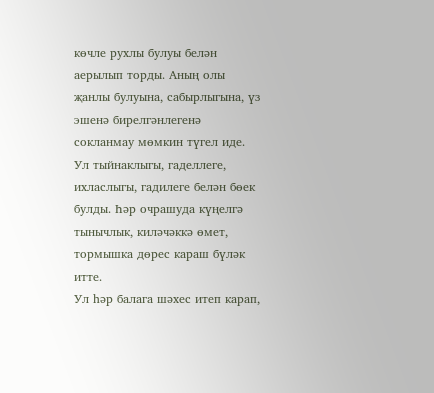көчле рухлы булуы белән аерылып торды. Аның олы җанлы булуына, сабырлыгына, үз эшенә бирелгәнлегенә сокланмау мөмкин түгел иде. Ул тыйнаклыгы, гаделлеге, ихласлыгы, гадилеге белән бөек булды. Һәр очрашуда күңелгә тынычлык, киләчәккә өмет, тормышка дөрес караш бүләк итте.
Ул һәр балага шәхес итеп карап,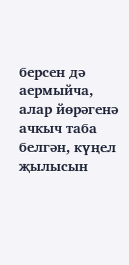берсен дә аермыйча, алар йөрәгенә ачкыч таба белгән, күңел җылысын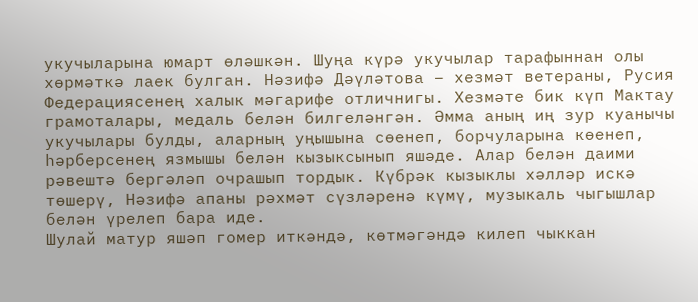укучыларына юмарт өләшкән. Шуңа күрә укучылар тарафыннан олы хөрмәткә лаек булган. Нәзифә Дәүләтова – хезмәт ветераны, Русия Федерациясенең халык мәгарифе отличнигы. Хезмәте бик күп Мактау грамоталары, медаль белән билгеләнгән. Әмма аның иң зур куанычы укучылары булды, аларның уңышына сөенеп, борчуларына көенеп, һәрберсенең язмышы белән кызыксынып яшәде. Алар белән даими рәвештә бергәләп очрашып тордык. Күбрәк кызыклы хәлләр искә төшерү, Нәзифә апаны рәхмәт сүзләренә күмү, музыкаль чыгышлар белән үрелеп бара иде.
Шулай матур яшәп гомер иткәндә, көтмәгәндә килеп чыккан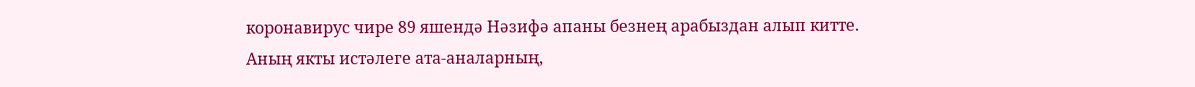коронавирус чире 89 яшендә Нәзифә апаны безнең арабыздан алып китте.
Аның якты истәлеге ата-аналарның,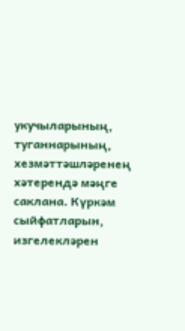укучыларының, туганнарының, хезмәттәшләренең хәтерендә мәңге саклана. Күркәм сыйфатларын, изгелекләрен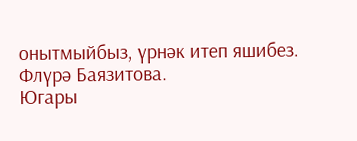онытмыйбыз, үрнәк итеп яшибез.
Флүрә Баязитова.
Югары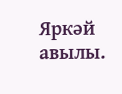Яркәй авылы.